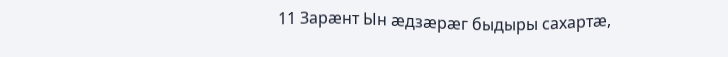11 Зарӕнт Ын ӕдзӕрӕг быдыры сахартӕ,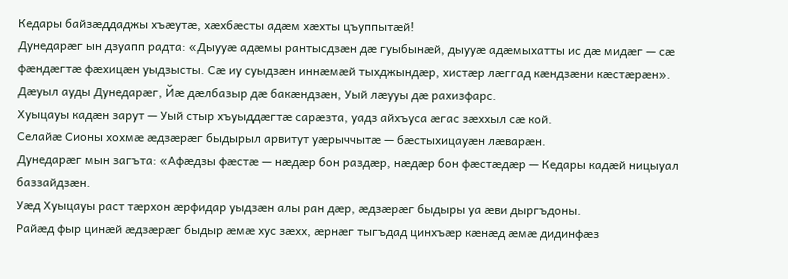Кедары байзӕддаджы хъӕутӕ, хӕхбӕсты адӕм хӕхты цъуппытӕй!
Дунедарӕг ын дзуапп радта: «Дыууӕ адӕмы рантысдзӕн дӕ гуыбынӕй, дыууӕ адӕмыхатты ис дӕ мидӕг — сӕ фӕндӕгтӕ фӕхицӕн уыдзысты. Сӕ иу суыдзӕн иннӕмӕй тыхджындӕр, хистӕр лӕггад кӕндзӕни кӕстӕрӕн».
Дӕуыл ауды Дунедарӕг, Йӕ дӕлбазыр дӕ бакӕндзӕн, Уый лӕууы дӕ рахизфарс.
Хуыцауы кадӕн зарут — Уый стыр хъуыддӕгтӕ сарӕзта, уадз айхъуса ӕгас зӕххыл сӕ кой.
Селайӕ Сионы хохмӕ ӕдзӕрӕг быдырыл арвитут уӕрыччытӕ — бӕстыхицауӕн лӕварӕн.
Дунедарӕг мын загъта: «Афӕдзы фӕстӕ — нӕдӕр бон раздӕр, нӕдӕр бон фӕстӕдӕр — Кедары кадӕй ницыуал баззайдзӕн.
Уӕд Хуыцауы раст тӕрхон ӕрфидар уыдзӕн алы ран дӕр, ӕдзӕрӕг быдыры уа ӕви дыргъдоны.
Райӕд фыр цинӕй ӕдзӕрӕг быдыр ӕмӕ хус зӕхх, ӕрнӕг тыгъдад цинхъӕр кӕнӕд ӕмӕ дидинфӕз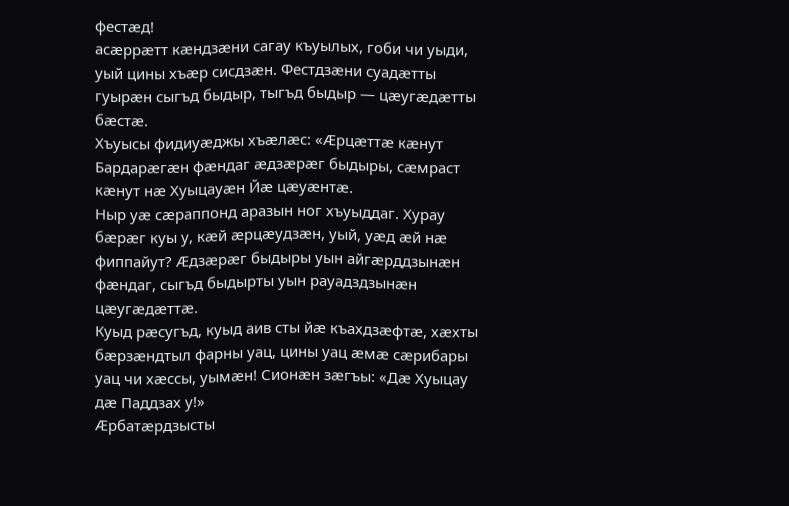фестӕд!
асӕррӕтт кӕндзӕни сагау къуылых, гоби чи уыди, уый цины хъӕр сисдзӕн. Фестдзӕни суадӕтты гуырӕн сыгъд быдыр, тыгъд быдыр — цӕугӕдӕтты бӕстӕ.
Хъуысы фидиуӕджы хъӕлӕс: «Ӕрцӕттӕ кӕнут Бардарӕгӕн фӕндаг ӕдзӕрӕг быдыры, сӕмраст кӕнут нӕ Хуыцауӕн Йӕ цӕуӕнтӕ.
Ныр уӕ сӕраппонд аразын ног хъуыддаг. Хурау бӕрӕг куы у, кӕй ӕрцӕудзӕн, уый, уӕд ӕй нӕ фиппайут? Ӕдзӕрӕг быдыры уын айгӕрддзынӕн фӕндаг, сыгъд быдырты уын рауадздзынӕн цӕугӕдӕттӕ.
Куыд рӕсугъд, куыд аив сты йӕ къахдзӕфтӕ, хӕхты бӕрзӕндтыл фарны уац, цины уац ӕмӕ сӕрибары уац чи хӕссы, уымӕн! Сионӕн зӕгъы: «Дӕ Хуыцау дӕ Паддзах у!»
Ӕрбатӕрдзысты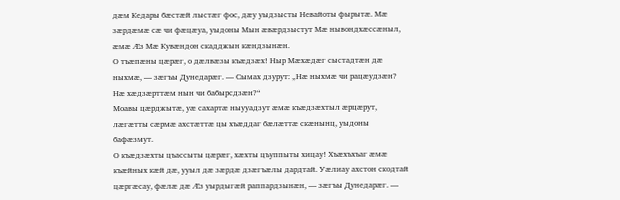дӕм Кедары бӕстӕй лыстӕг фос, дӕу уыдзысты Невайоты фырытӕ. Мӕ зӕрдӕмӕ сӕ чи фӕцӕуа, уыдоны Мын ӕвӕрдзыстут Мӕ нывондхӕссӕныл, ӕмӕ Ӕз Мӕ Кувӕндон скадджын кӕндзынӕн.
О тъӕпӕны цӕрӕг, о дӕлвӕзы къӕдзӕх! Ныр Мӕхӕдӕг сыстадтӕн дӕ ныхмӕ, — зӕгъы Дунедарӕг. — Сымах дзурут: „Нӕ ныхмӕ чи рацӕудзӕн? Нӕ хӕдзӕрттӕм нын чи бабырсдзӕн?“
Моавы цӕрджытӕ, уӕ сахартӕ ныууадзут ӕмӕ къӕдзӕхтыл ӕрцӕрут, лӕгӕтты сӕрмӕ ахстӕттӕ цы хъӕддаг бӕлӕттӕ скӕнынц, уыдоны бафӕзмут.
О къӕдзӕхты цъассыты цӕрӕг, хӕхты цъуппыты хицау! Хъӕхъхъаг ӕмӕ къӕйных кӕй дӕ, ууыл дӕ зӕрдӕ дзӕгъӕлы дардтай. Уӕлиау ахстон скодтай цӕргӕсау, фӕлӕ дӕ Ӕз уырдыгӕй раппардзынӕн, — зӕгъы Дунедарӕг. —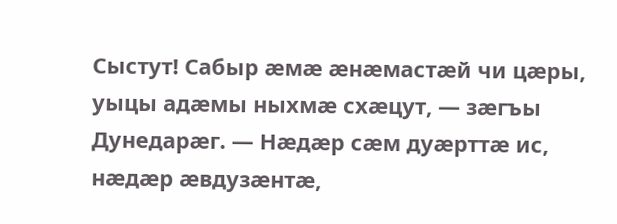Сыстут! Сабыр ӕмӕ ӕнӕмастӕй чи цӕры, уыцы адӕмы ныхмӕ схӕцут, — зӕгъы Дунедарӕг. — Нӕдӕр сӕм дуӕрттӕ ис, нӕдӕр ӕвдузӕнтӕ,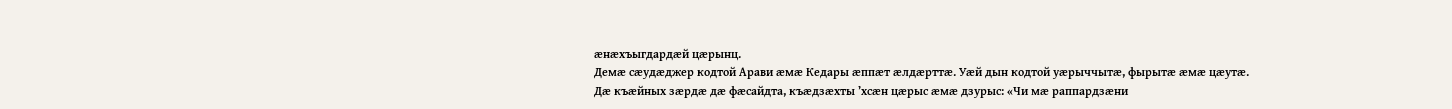ӕнӕхъыгдардӕй цӕрынц.
Демӕ сӕудӕджер кодтой Арави ӕмӕ Кедары ӕппӕт ӕлдӕрттӕ. Уӕй дын кодтой уӕрыччытӕ, фырытӕ ӕмӕ цӕутӕ.
Дӕ къӕйных зӕрдӕ дӕ фӕсайдта, къӕдзӕхты ’хсӕн цӕрыс ӕмӕ дзурыс: «Чи мӕ раппардзӕни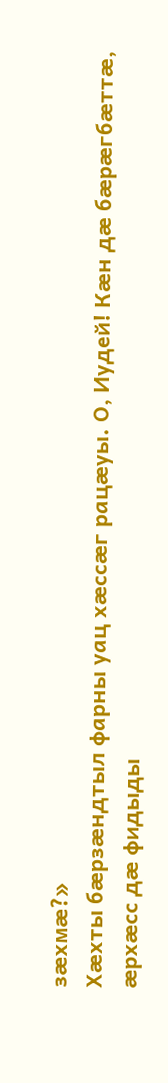зӕхмӕ?»
Хӕхты бӕрзӕндтыл фарны уац хӕссӕг рацӕуы. О, Иудей! Кӕн дӕ бӕрӕгбӕттӕ, ӕрхӕсс дӕ фидыды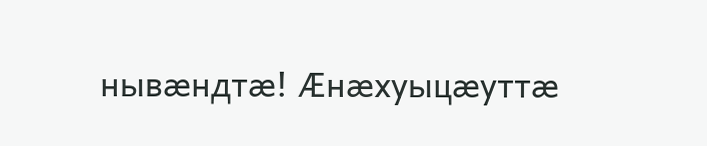нывӕндтӕ! Ӕнӕхуыцӕуттӕ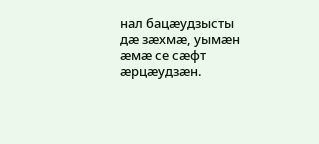нал бацӕудзысты дӕ зӕхмӕ, уымӕн ӕмӕ се сӕфт ӕрцӕудзӕн.